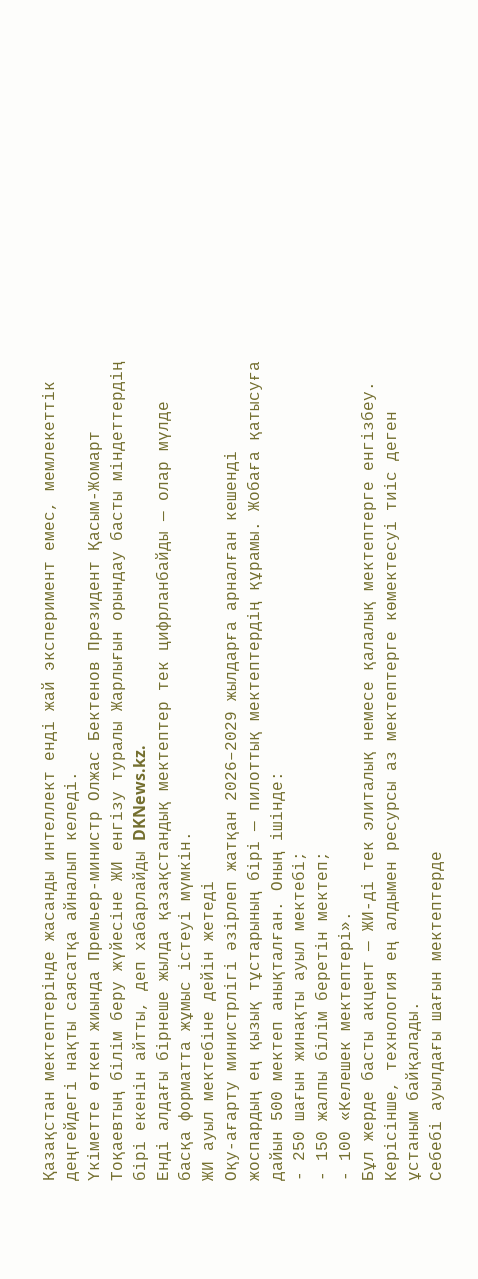Қазақстан мектептерінде жасанды интеллект енді жай эксперимент емес, мемлекеттік деңгейдегі нақты саясатқа айналып келеді.
Үкіметте өткен жиында Премьер-министр Олжас Бектенов Президент Қасым-Жомарт Тоқаевтың білім беру жүйесіне ЖИ енгізу туралы Жарлығын орындау басты міндеттердің бірі екенін айтты, деп хабарлайды DKNews.kz.
Енді алдағы бірнеше жылда қазақстандық мектептер тек цифрланбайды — олар мүлде басқа форматта жұмыс істеуі мүмкін.
ЖИ ауыл мектебіне дейін жетеді
Оқу-ағарту министрлігі әзірлеп жатқан 2026–2029 жылдарға арналған кешенді жоспардың ең қызық тұстарының бірі — пилоттық мектептердің құрамы. Жобаға қатысуға дайын 500 мектеп анықталған. Оның ішінде:
- 250 шағын жинақты ауыл мектебі;
- 150 жалпы білім беретін мектеп;
- 100 «Келешек мектептері».
Бұл жерде басты акцент — ЖИ-ді тек элиталық немесе қалалық мектептерге енгізбеу. Керісінше, технология ең алдымен ресурсы аз мектептерге көмектесуі тиіс деген ұстаным байқалады.
Себебі ауылдағы шағын мектептерде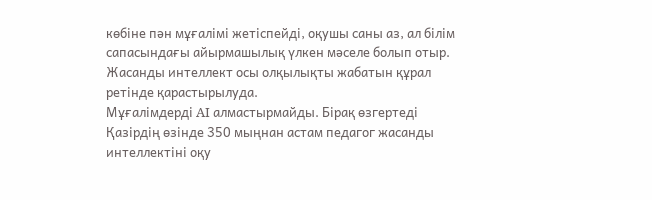көбіне пән мұғалімі жетіспейді, оқушы саны аз, ал білім сапасындағы айырмашылық үлкен мәселе болып отыр. Жасанды интеллект осы олқылықты жабатын құрал ретінде қарастырылуда.
Мұғалімдерді AI алмастырмайды. Бірақ өзгертеді
Қазірдің өзінде 350 мыңнан астам педагог жасанды интеллектіні оқу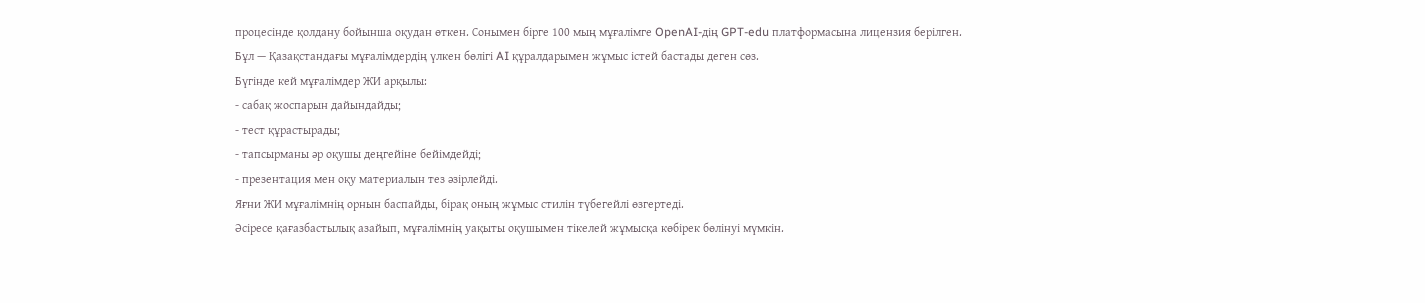процесінде қолдану бойынша оқудан өткен. Сонымен бірге 100 мың мұғалімге OpenAI-дің GPT-edu платформасына лицензия берілген.
Бұл — Қазақстандағы мұғалімдердің үлкен бөлігі AI құралдарымен жұмыс істей бастады деген сөз.
Бүгінде кей мұғалімдер ЖИ арқылы:
- сабақ жоспарын дайындайды;
- тест құрастырады;
- тапсырманы әр оқушы деңгейіне бейімдейді;
- презентация мен оқу материалын тез әзірлейді.
Яғни ЖИ мұғалімнің орнын баспайды, бірақ оның жұмыс стилін түбегейлі өзгертеді.
Әсіресе қағазбастылық азайып, мұғалімнің уақыты оқушымен тікелей жұмысқа көбірек бөлінуі мүмкін.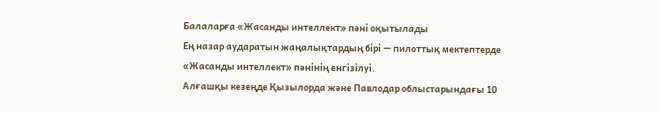Балаларға «Жасанды интеллект» пәні оқытылады
Ең назар аударатын жаңалықтардың бірі — пилоттық мектептерде «Жасанды интеллект» пәнінің енгізілуі.
Алғашқы кезеңде Қызылорда және Павлодар облыстарындағы 10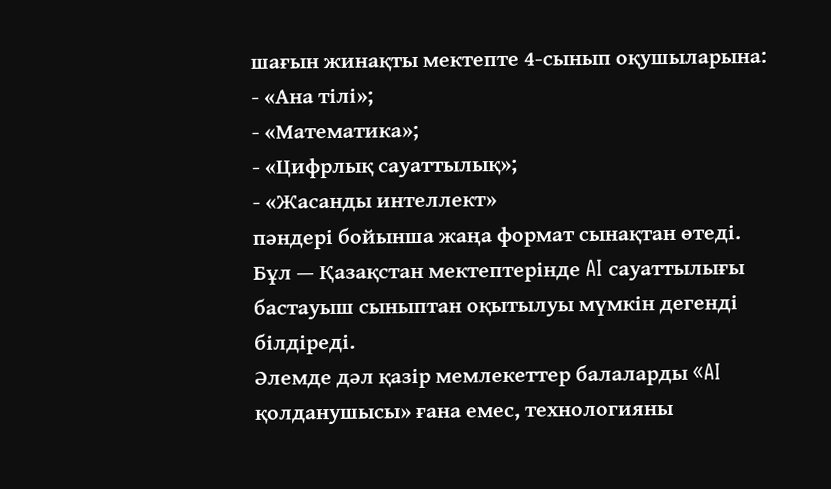шағын жинақты мектепте 4-сынып оқушыларына:
- «Ана тілі»;
- «Математика»;
- «Цифрлық сауаттылық»;
- «Жасанды интеллект»
пәндері бойынша жаңа формат сынақтан өтеді.
Бұл — Қазақстан мектептерінде AI сауаттылығы бастауыш сыныптан оқытылуы мүмкін дегенді білдіреді.
Әлемде дәл қазір мемлекеттер балаларды «AI қолданушысы» ғана емес, технологияны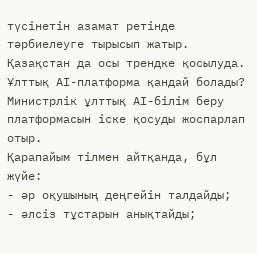түсінетін азамат ретінде тәрбиелеуге тырысып жатыр. Қазақстан да осы трендке қосылуда.
Ұлттық AI-платформа қандай болады?
Министрлік ұлттық AI-білім беру платформасын іске қосуды жоспарлап отыр.
Қарапайым тілмен айтқанда, бұл жүйе:
- әр оқушының деңгейін талдайды;
- әлсіз тұстарын анықтайды;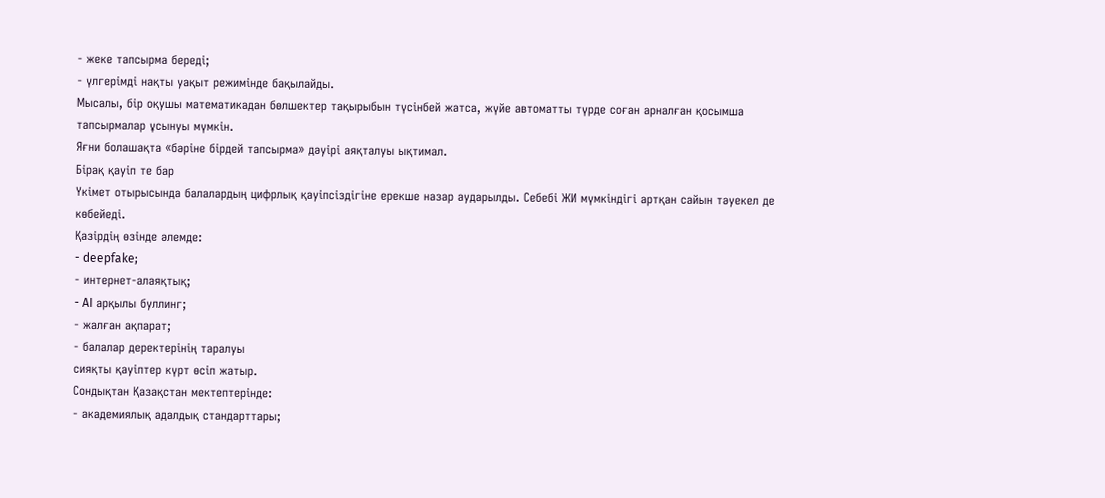- жеке тапсырма береді;
- үлгерімді нақты уақыт режимінде бақылайды.
Мысалы, бір оқушы математикадан бөлшектер тақырыбын түсінбей жатса, жүйе автоматты түрде соған арналған қосымша тапсырмалар ұсынуы мүмкін.
Яғни болашақта «бәріне бірдей тапсырма» дәуірі аяқталуы ықтимал.
Бірақ қауіп те бар
Үкімет отырысында балалардың цифрлық қауіпсіздігіне ерекше назар аударылды. Себебі ЖИ мүмкіндігі артқан сайын тәуекел де көбейеді.
Қазірдің өзінде әлемде:
- deepfake;
- интернет-алаяқтық;
- AI арқылы буллинг;
- жалған ақпарат;
- балалар деректерінің таралуы
сияқты қауіптер күрт өсіп жатыр.
Сондықтан Қазақстан мектептерінде:
- академиялық адалдық стандарттары;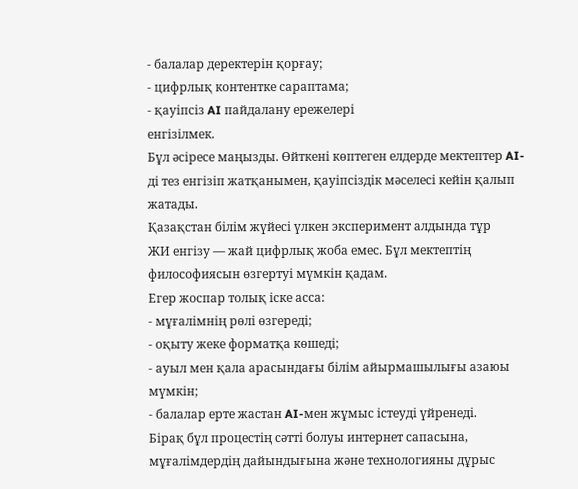- балалар деректерін қорғау;
- цифрлық контентке сараптама;
- қауіпсіз AI пайдалану ережелері
енгізілмек.
Бұл әсіресе маңызды. Өйткені көптеген елдерде мектептер AI-ді тез енгізіп жатқанымен, қауіпсіздік мәселесі кейін қалып жатады.
Қазақстан білім жүйесі үлкен эксперимент алдында тұр
ЖИ енгізу — жай цифрлық жоба емес. Бұл мектептің философиясын өзгертуі мүмкін қадам.
Егер жоспар толық іске асса:
- мұғалімнің рөлі өзгереді;
- оқыту жеке форматқа көшеді;
- ауыл мен қала арасындағы білім айырмашылығы азаюы мүмкін;
- балалар ерте жастан AI-мен жұмыс істеуді үйренеді.
Бірақ бұл процестің сәтті болуы интернет сапасына, мұғалімдердің дайындығына және технологияны дұрыс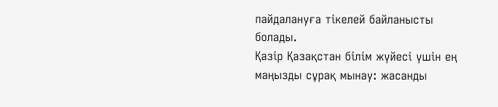пайдалануға тікелей байланысты болады.
Қазір Қазақстан білім жүйесі үшін ең маңызды сұрақ мынау: жасанды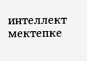интеллект мектепке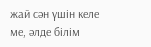жай сән үшін келе ме, әлде білім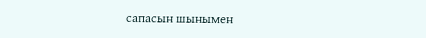сапасын шынымен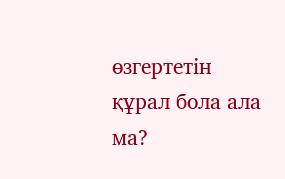өзгертетін құрал бола ала ма?